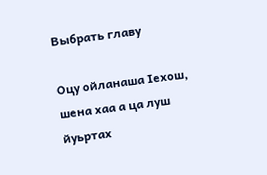Выбрать главу

Оцу ойланаша Іехош, шена хаа а ца луш йуьртах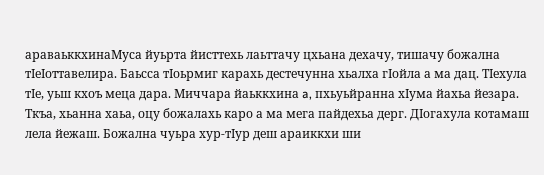араваьккхинаМуса йуьрта йисттехь лаьттачу цхьана дехачу, тишачу божална тІеІоттавелира. Баьсса тІоьрмиг карахь дестечунна хьалха гІойла а ма дац. ТІехула тІе, уьш кхоъ меца дара. Миччара йаьккхина a, пхьуьйранна хІума йахьа йезара. Ткъа, хьанна хаьа, оцу божалахь каро а ма мега пайдехьа дерг. ДІогахула котамаш лела йежаш. Божална чуьра хур-тІур деш араиккхи ши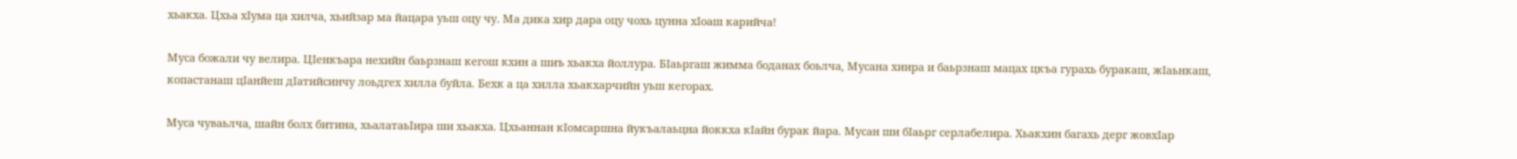хьакха. Цхьа хІума ца хилча, хьийзар ма йацара уьш оцу чу. Ма дика хир дара оцу чохь цунна хІоаш карийча!

Муса божали чу велира. ЦІенкъара нехийн баьрзнаш кегош кхин а шиъ хьакха йоллура. БІаьргаш жимма боданах боьлча, Мусана хиира и баьрзнаш мацах цкъа гурахь буракаш, жІаьнкаш, копастанаш цІанйеш дІатийсинчу лоьдгех хилла буйла. Бехк а ца хилла хьакхарчийн уьш кегорах.

Муса чуваьлча, шайн болх битина, хьалатаьІира ши хьакха. Цхьаннан кІомсаршна йукъалаьцна йоккха кІайн бурак йара. Мусан ши бІаьрг серлабелира. Хьакхин багахь дерг жовхІар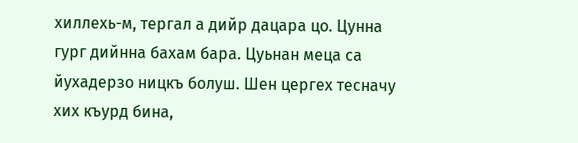хиллехь-м, тергал а дийр дацара цо. Цунна гург дийнна бахам бара. Цуьнан меца са йухадерзо ницкъ болуш. Шен цергех тесначу хих къурд бина,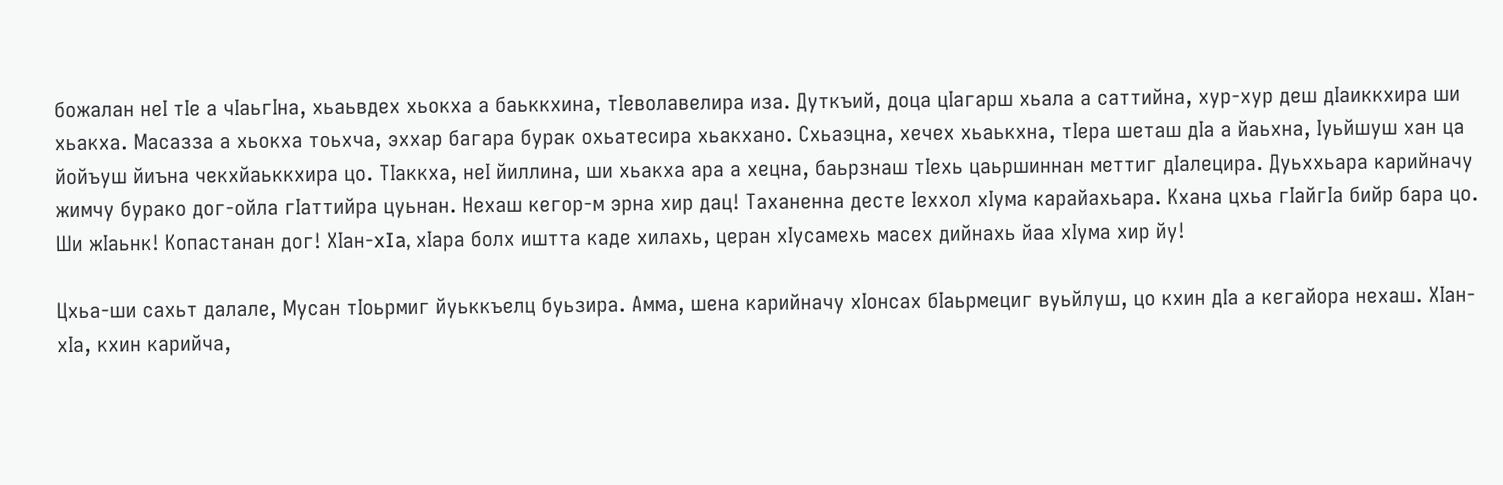божалан неІ тІе а чІаьгІна, хьаьвдех хьокха а баьккхина, тІеволавелира иза. Дуткъий, доца цІагарш хьала а саттийна, хур-хур деш дІаиккхира ши хьакха. Масазза а хьокха тоьхча, эххар багара бурак охьатесира хьакхано. Схьаэцна, хечех хьаькхна, тІера шеташ дІа а йаьхна, Іуьйшуш хан ца йойъуш йиъна чекхйаьккхира цо. ТІаккха, неІ йиллина, ши хьакха ара а хецна, баьрзнаш тІехь цаьршиннан меттиг дІалецира. Дуьххьара карийначу жимчу бурако дог-ойла гІаттийра цуьнан. Нехаш кегор-м эрна хир дац! Таханенна десте Іеххол хІума карайахьара. Кхана цхьа гІайгІа бийр бара цо. Ши жІаьнк! Копастанан дог! ХІан-xIa, хІара болх иштта каде хилахь, церан хІусамехь масех дийнахь йаа хІума хир йу!

Цхьа-ши сахьт далале, Мусан тІоьрмиг йуьккъелц буьзира. Амма, шена карийначу хІонсах бІаьрмециг вуьйлуш, цо кхин дІа а кегайора нехаш. ХІан-хІа, кхин карийча,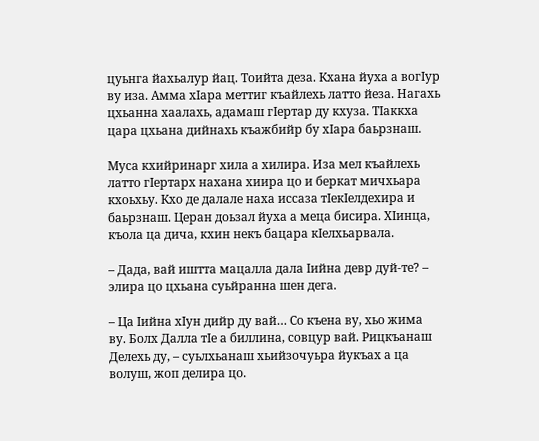цуьнга йахьалур йац. Тоийта деза. Кхана йуха а вогІур ву иза. Амма хІара меттиг къайлехь латто йеза. Нагахь цхьанна хаалахь, адамаш гІертар ду кхуза. ТІаккха цара цхьана дийнахь къажбийр бу хІара баьрзнаш.

Муса кхийринарг хила а хилира. Иза мел къайлехь латто гІертарх нахана хиира цо и беркат мичхьара кхоьхьу. Кхо де далале наха иссаза тІекІелдехира и баьрзнаш. Церан доьзал йуха а меца бисира. ХІинца, къола ца дича, кхин некъ бацара кІелхьарвала.

– Дада, вай иштта мацалла дала Іийна девр дуй-те? – элира цо цхьана суьйранна шен дега.

– Ца Іийна хІун дийр ду вай… Со къена ву, хьо жима ву. Болх Далла тІе а биллина, совцур вай. Рицкъанаш Делехь ду, – суьлхьанаш хьийзочуьра йукъах а ца волуш, жоп делира цо.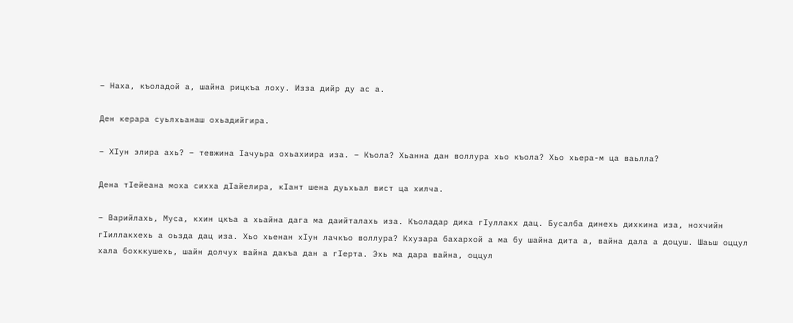– Наха, къоладой а, шайна рицкъа лоху. Изза дийр ду ас а.

Ден керара суьлхьанаш охьадийгира.

– ХІун элира ахь? – тевжина Іачуьра охьахиира иза. – Къола? Хьанна дан воллура хьо къола? Хьо хьера-м ца ваьлла?

Дена тІейеана моха сихха дІайелира, кІант шена дуьхьал вист ца хилча.

– Варийлахь, Муса, кхин цкъа а хьайна дага ма даийталахь иза. Къоладар дика гІуллакх дац. Бусалба динехь дихкина иза, нохчийн гІиллакхехь а оьзда дац иза. Хьо хьенан хІун лачкъо воллура? Кхузара бахархой а ма бу шайна дита а, вайна дала а доцуш. Шаьш оццул хала бохккушехь, шайн долчух вайна дакъа дан а гІерта. Эхь ма дара вайна, оццул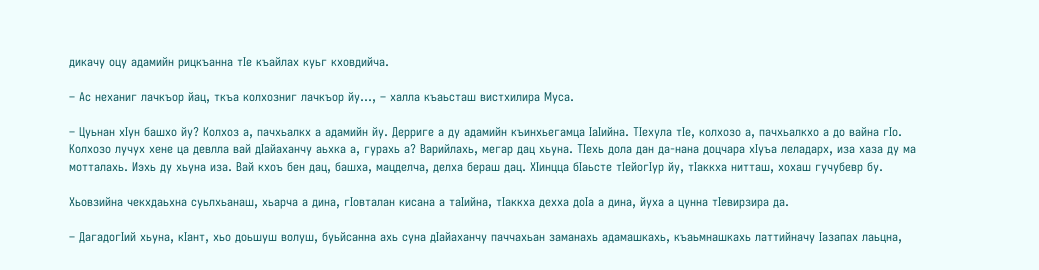дикачу оцу адамийн рицкъанна тІе къайлах куьг кховдийча.

– Ас неханиг лачкъор йац, ткъа колхозниг лачкъор йу…, – халла къаьсташ вистхилира Муса.

– Цуьнан хІун башхо йу? Колхоз а, пачхьалкх а адамийн йу. Дерриге а ду адамийн къинхьегамца ІаІийна. ТІехула тІе, колхозо а, пачхьалкхо а до вайна гІо. Колхозо лучух хене ца девлла вай дІайаханчу аьхка а, гурахь а? Варийлахь, мегар дац хьуна. ТІехь дола дан да-нана доцчара хІуъа леладарх, иза хаза ду ма мотталахь. Иэхь ду хьуна иза. Вай кхоъ бен дац, башха, мацделча, делха бераш дац. ХІинцца бІаьсте тІейогІур йу, тІаккха нитташ, хохаш гучубевр бу.

Хьовзийна чекхдаьхна суьлхьанаш, хьарча а дина, гІовталан кисана а таІийна, тІаккха дехха доІа а дина, йуха а цунна тІевирзира да.

– ДагадогІий хьуна, кІант, хьо доьшуш волуш, буьйсанна ахь суна дІайаханчу паччахьан заманахь адамашкахь, къаьмнашкахь латтийначу Іазапах лаьцна,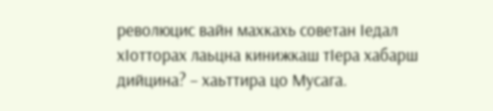революцис вайн махкахь советан Іeдал хІотторах лаьцна кинижкаш тІера хабарш дийцина? – хаьттира цо Мусага.